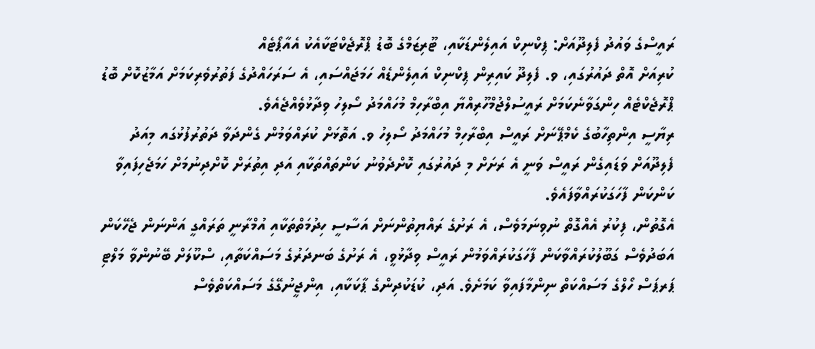ރައީސްގެ ވައުދު ފެލިދޫއަށް: ޕިކްނިކް އައިލެންޑަކާއި، ޓޫރިޒަމްގެ ބޮޑު ޕްރޮޖެކްޓަކާއެކު އެއާޕޯޓެއް
ކުރިއަށް އޮތް ދައުރުގައި، ވ. ފެލިދޫ ކައިރިން ޕިކްނިކް އައިލެންޑެއް ހަމަޖައްސައި، އެ ސަރަހައްދުގެ ފަތުރުވެރިކަމަށް އަމާޒުކޮށް ބޮޑު ޕްރޮޖެކްޓެއް ހިންގަވާނެކަމަށް ރައީސުލްޖުމްހޫރިއްޔާ އިބްރާހިމް މުހައްމަދު ސޯލިހު ވިދާޅުވެއްޖެއެވެ.
ރިޔާސީ އިންތިހާބުގެ ކެމްޕޭނަށް ރައީސް އިބްރާހިމް މުހައްމަދު ސޯލިހު ވ. އަތޮޅަށް ކުރައްވަމުން ގެންދަވާ ދަތުރުފުޅުގައ މިއަދު ފެލިދޫއަށް ވަޑައިގެން ރައީސް ވަނީ އެ ރަށަށް މި ދައުރުގައި ކޮށްދެވުނު ކަންތައްތަކާއި އަދި އިތުރަށް ކޮށްދިނުމަށް ހަމަޖެހިފައިވާ ކަންކަން ފާހަގަކުރައްވާފައެވެ.
އެގޮތުން، ފިކުރު އެއްގޮތް ނުވިނަމަވެސް، އެ ރަށުގެ ރައްޔިތުންނަށް އަސާސީ ހިދުމަތްތަކާއި އުމްރާނީ ތަރައްގީ އަންނަން ޖެހޭކަން އަބަދުވެސް ގަބޫލުކުރައްވާކަން ފާހަގަކުރައްވަމުން ރައީސް ވިދާޅުވީ، އެ ރަށުގެ ބަނދަރުގެ މަސައްކަތާއި، ސްކޫލަށް ބޭނުންވާ މަލްޓި ޕަރޕަސް ހޯލްގެ މަސައްކަތް ނިންމާފައިވާ ކަމަށެވެ. އަދި، ކުޑަކުދިންގެ ޕާކަކާއި، އިންޖީނުގޭގެ މަސައްކަތްވެސް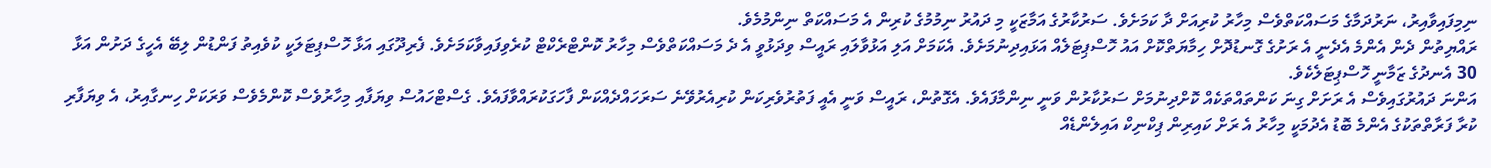ނިމިފައިވާއިރު، ނަރުދަމާގެ މަސައްކަތްވެސް މިހާރު ކުރިއަށް ދާ ކަމަށެވެ. ސަރުކާރުގެ އަމާޒަކީ މި ދައުރު ނިމުމުގެ ކުރިން އެ މަސައްކަތް ނިންމުމެވެ.
ރައްޔިތުން ދެން އެންމެ އެދެނީ އެ ރަށުގެ ގޮނޑުދޮށް ހިމާޔަތްކޮށް އައު ހޮސްޕިޓަލެއް އަޅައިދިނުމަށެވެ. އެކަމަށް އަލި އަޅުވާލައި ރައީސް ވިދަޅުވީ އެ ދެ މަސައްކަތްވެސް މިހާރު ކޮންޓްރެކްޓް ކުރެވިފައިވާކަމަށެވެ. ފެރިދޫގައި އަޅާ ހޮސްޕިޓަލަކީ ކުވެއިތު ފަންޑުން ލިބޭ އެހީގެ ދަށުން އަޅާ 30 އެނދުގެ ޒަމާނީ ހޮސްޕިޓަލެކެވެ.
އަންނަ ދައުރުގައިވެސް އެ ރަށަށް ގިނަ ކަންތައްތަކެއް ކޮށްދިނުމަށް ސަރުކާރުން ވަނީ ނިންމާފައެވެ. އެގޮތުން، ރައީސް ވަނީ އެއީ ފަތުރުވެރިކަން ކުރިއެރުވޭނެ ސަރަހައްދެއްކަން ފާހަގަކުރައްވާފައެވެ. ގެސްޓްހައުސް ވިޔަފާއި މިހާރުވެސް ކޮންމެވެސް ވަރަކަށް ހިނގާއިރު، އެ ވިޔަފާރި ކުރާ ފަރާތްތަކުގެ އެންމެ ބޮޑު އެދުމަކީ މިހާރު އެ ރަށް ކައިރިން ޕިކްނިކް އައިލެންޑެއް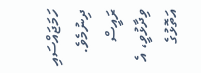ހަމަޖައްސައި ދިނުމެވެ. ރައީސް ވިދާޅުވީ، އެ އަތޮޅުގެ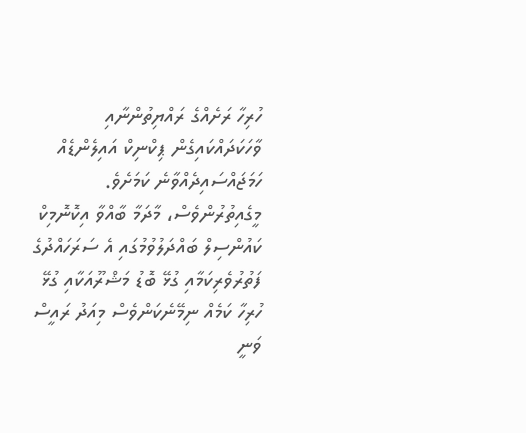ހުރިހާ ރަށެއްގެ ރައްޔިތުންނާއި ވާހަކަދައްކައިގެން ޕިކްނިކް އައިލެންޑެއް ހަމަޖައްސައިދެއްވާނެ ކަމަށެވެ.
މީގެއިތުރުންވެސް، މާދަމާ ބާއްވާ އިކޮނޮމިކް ކައުންސިލް ބައްދަލުވުމުގައި އެ ސަރަހައްދުގެ ފަތުރުވެރިކަމާއި ގުޅޭ ބޮޑު މަޝްރޫއަކާއި ގުޅޭ ހުރިހާ ކަމެއް ނިމޭނެކަންވެސް މިއަދު ރައީސް ވަނީ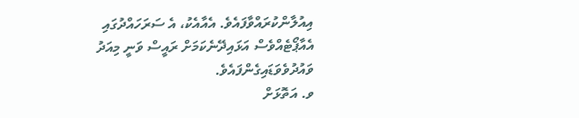އިއުލާންކުރައްވާފައެވެ. އެއާއެކު، އެ ސަރަހައްދުގައި އެއާޕޯޓެއްވެސް އަޅައިދޭނެކަމަށް ރައީސް ވަނީ މިއަދު ވައުދުވެވަޑައިގެންފައެވެ.
ވ. އަތޮޅަށް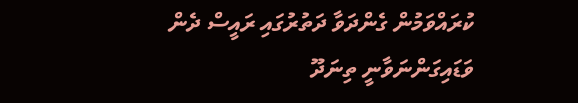ކުރައްވަމުން ގެންދަވާ ދަތުރުގައި ރައީސް ދެން ވަޑައިގަންނަވާނީ ތިނަދޫ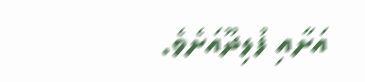އަށާއި ފުލިދޫއަށެވެ.